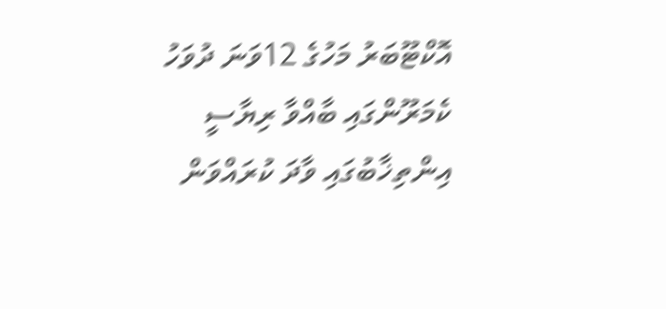އޮކްޓޫބަރު މަހުގެ 12ވަނަ ދުވަހު ކެމަރޫންގައި ބާއްވާ ރިޔާސީ އިންތިޚާބުގައި ވާދަ ކުރައްވަން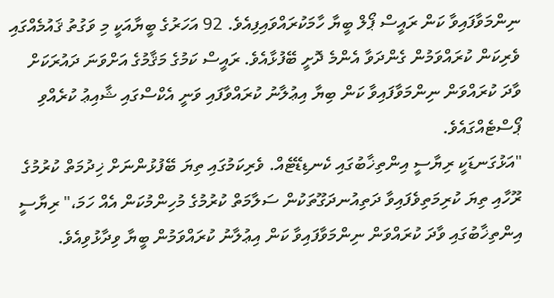ނިންމަވާފައިވާ ކަން ރައީސް ޕޯލް ބީޔާ ހާމަކުރައްވައިފިއެވެ. 92 އަހަރުގެ ބީޔާއަކީ މި ވަގުތު ޤައުމެއްގައި ވެރިކަން ކުރައްވަމުން ގެންދަވާ އެންމެ ދޮށީ ބޭފުޅާއެވެ. ރައީސް ކަމުގެ މަޤާމުގެ އަށްވަނަ ދައުރަކަށް ވާދަ ކުރައްވަން ނިންމަވާފައިވާ ކަން ބިޔާ އިޢުލާނު ކުރައްވާފައި ވަނީ އެކްސްގައި ޝާއިޢު ކުރެއްވި ޕޯސްޓެއްގައެވެ.
"އަޅުގަނޑަކީ ރިޔާސީ އިންތިޚާބުގައި ކެނޑިޑޭޓެއް. ވެރިކަމުގައި ތިޔަ ބޭފުޅުންނަށް ޚިދުމަތް ކުރުމުގެ ރޫހާއި ތިޔަ ކުރިމަތިވެފައިވާ ދަތިއުނދަގޫތަކުން ސަލާމަތް ކުރުމުގެ މުހިންމުކަން އެއް ހަމަ،" ރިޔާސީ އިންތިޚާބުގައި ވާދަ ކުރައްވަން ނިންމަވާފައިވާ ކަން އިޢުލާނު ކުރައްވަމުން ބީޔާ ވިދާޅުވިއެވެ.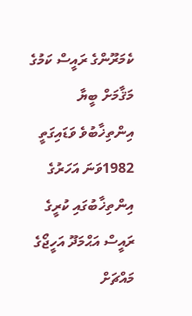ކެމަރޫންގެ ރައީސް ކަމުގެ މަޤާމަށް ބީޔާ އިންތިޚާބުވެ ވަޑައިގަތީ 1982ވަނަ އަހަރުގެ އިންތިޚާބުގައި ކުރީގެ ރައީސް އަޙްމަދޫ އަހީޖޯގެ މައްޗަށް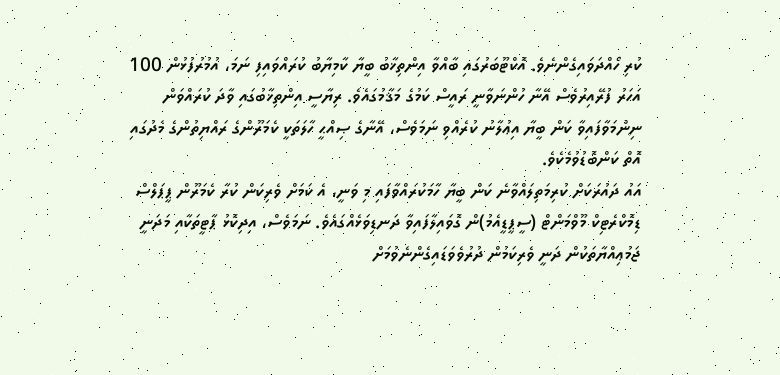ކުރި ހޯއްދަވައިގެންނެވެ. އޮކްޓޫބަރުގައި ބާއްވާ އިންތިޚާބު ބީޔާ ކާމިޔާބު ކުރައްވައިފި ނަމަ، އުމުރުފުޅުން 100 އަހަރު ފުރޭއިރުވެސް އޭނާ ހުންނަވާނީ ރައީސް ކަމުގެ މަޤާމުގައެވެ. ރިޔާސީ އިންތިޚާބުގައި ވާދަ ކުރައްވަން ނިންމަވާފައިވާ ކަން ބީޔާ އިޢުލާނު ކުރެއްވި ނަމަވެސް، އޭނާގެ ޞިއްޙީ ހާލަތަކީ ކެމަރޫންގެ ރައްޔިތުންގެ މެދުގައި އޮތް ކަންބޮޑުވުމެކެވެ.
އައު ދައުރަކަށް ކުރިމަތިލައްވާނެ ކަން ބީޔާ ހާމަކުރައްވާފައި މި ވަނީ، އެ ކަމަށް ވެރިކަން ކުރާ ކެމަރޫން ޕީޕަލްސް ޑިމޮކްރެޓިކް މޫވްމަންޓް (ސީޕީޑީއެމު)ން ގޮވައިލާފައިވާ ދަނޑިވަޅެއްގައެވެ. ނަމަވެސް، އިދިކޮޅު ޕާޓީތަކާއި މަދަނީ ޖަމުޢިއްޔާތަކުން ދަނީ ވެރިކަމުން ދުރުވެވަޑައިގެންނެވުމަށް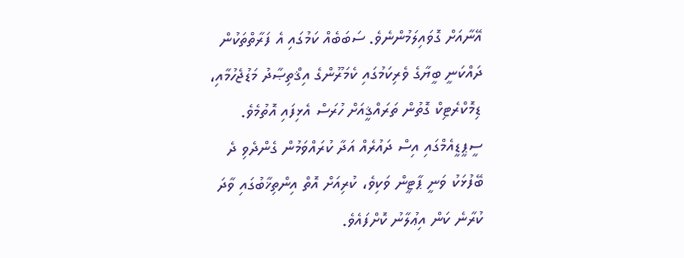އޭނާއަށް ގޮވައިލަމުންނެވެ. ސަބަބެއް ކަމުގައި އެ ފަރާތްތަކުން ދައްކަނީ ބީޔާގެ ވެރިކަމުގައި ކެމަރޫންގެ އިޤްތިޞާދު މަޑުޖެހުމާއި، ޑިމޮކްރެޓިކް ގޮތުން ތަރައްޤީއަށް ހުރަސް އެޅިފައި އޮތުމެވެ. ސީޕީޑީއެމްގައި އިސް ދައުރެއް އަދާ ކުރައްވަމުން ގެންދެވި ދެ ބޭފުޅަކު ވަނީ ޕާޓީން ވަކިވެ، ކުރިއަށް އޮތް އިންތިޚާބުގައި ވާދަ ކުރާނެ ކަން އިޢުލާނު ކޮށްފައެވެ.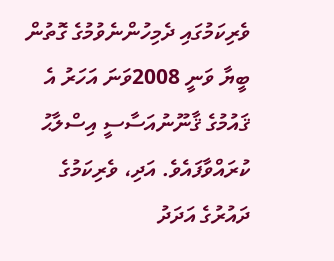ވެރިކަމުގައި ދެމިހުންނެވުމުގެ ގޮތުން ބީޔާ ވަނީ 2008ވަނަ އަހަރު އެ ޤައުމުގެ ޤާނޫނުއަސާސީ އިސްލާޙު ކުރައްވާފައެވެ. އަދި، ވެރިކަމުގެ ދައުރުގެ އަދަދު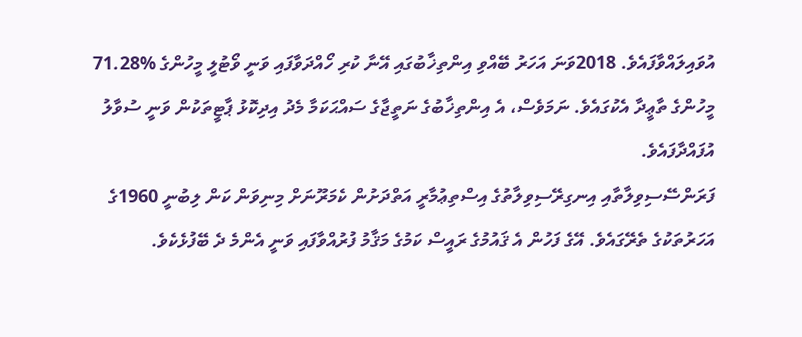އުވައިލައްވާފައެވެ. 2018ވަނަ އަހަރު ބޭއްވި އިންތިޚާބުގައި އޭނާ ކުރި ހޯއްދަވާފައި ވަނީ ވޯޓުލީ މީހުންގެ %71.28 މީހުންގެ ތާޢީދާ އެކުގައެވެ. ނަމަވެސް، އެ އިންތިޚާބުގެ ނަތީޖާގެ ސައްޙަކަމާ މެދު އިދިކޮޅު ޕާޓީތަކުން ވަނީ ސުވާލު އުފައްދާފައެވެ.
ފަރަންސޭސިވިލާތާއި އިނގިރޭސިވިލާތުގެ އިސްތިޢުމާރީ އަތްދަށުން ކެމަރޫނަށް މިނިވަން ކަން ލިބުނީ 1960ގެ އަހަރުތަކުގެ ތެރޭގައެވެ. އޭގެ ފަހުން އެ ޤައުމުގެ ރައީސް ކަމުގެ މަޤާމު ފުރުއްވާފައި ވަނީ އެންމެ ދެ ބޭފުޅެކެވެ.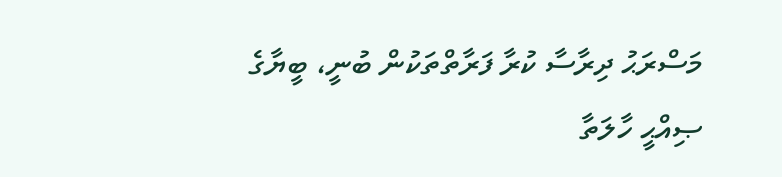މަސްރަޙު ދިރާސާ ކުރާ ފަރާތްތަކުން ބުނީ، ބީޔާގެ ޞިއްޙީ ހާލަތާ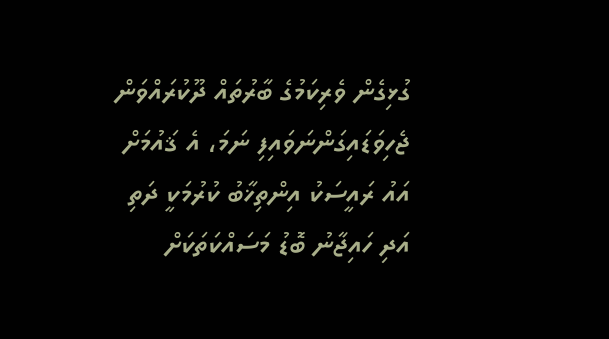ގުޅިގެން ވެރިކަމުގެ ބާރުތައް ދޫކުރައްވަން ޖެހިވަޑައިގަންނަވައިފި ނަމަ، އެ ޤައުމަށް އައު ރައީސަކު އިންތިޚާބު ކުރުމަކީ ދަތި އަދި ހައިޖާނު ބޮޑު މަސައްކަތަކަށް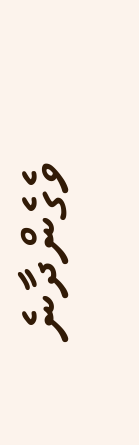ވެގެންދާނެ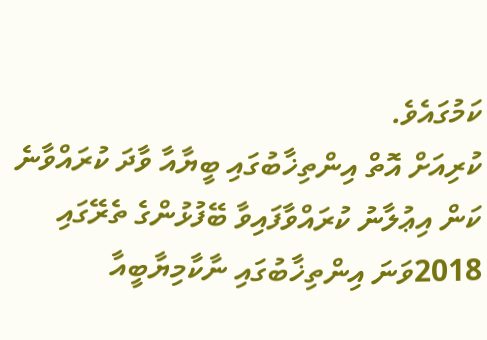ކަމުގައެވެ.
ކުރިއަށް އޮތް އިންތިޚާބުގައި ބީޔާއާ ވާދަ ކުރައްވާނެ ކަން އިޢުލާނު ކުރައްވާފައިވާ ބޭފުޅުންގެ ތެރޭގައި 2018ވަނަ އިންތިޚާބުގައި ނާކާމިޔާބީއާ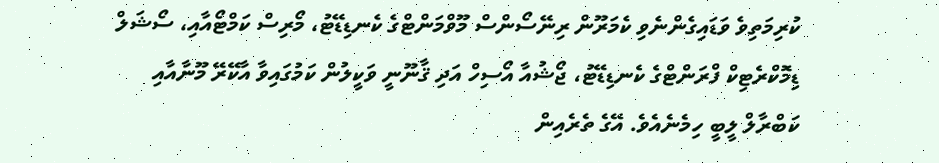ކުރިމަތިވެ ވަޑައިގެންނެވި ކެމަރޫން ރިނޭސޯންސް މޫވްމަންޓްގެ ކެނޑިޑޭޓު، މޯރިސް ކަމްޓޯއާއި، ސޯޝަލް ޑިމޮކްރެޓިކް ފްރަންޓްގެ ކެނޑިޑޭޓު، ޖޯޝުއާ އޯސިހް އަދި ޤާނޫނީ ވަކީލުން ކަމުގައިވާ އާކޭރޭ މޫނާއާއި ކަބްރާލް ލީބީ ހިމެނެއެވެ. އޭގެ ތެރެއިން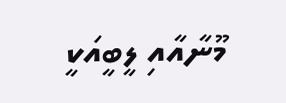މޫނާއާއި ލީބީއަކީ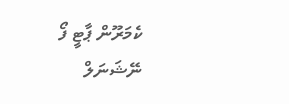ކެމަރޫން ޕާޓީ ފޯ ނޭޝަނަލް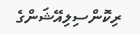ރިކޮންސިލިއޭޝަންގެ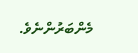މެންބަރުންނެވެ.